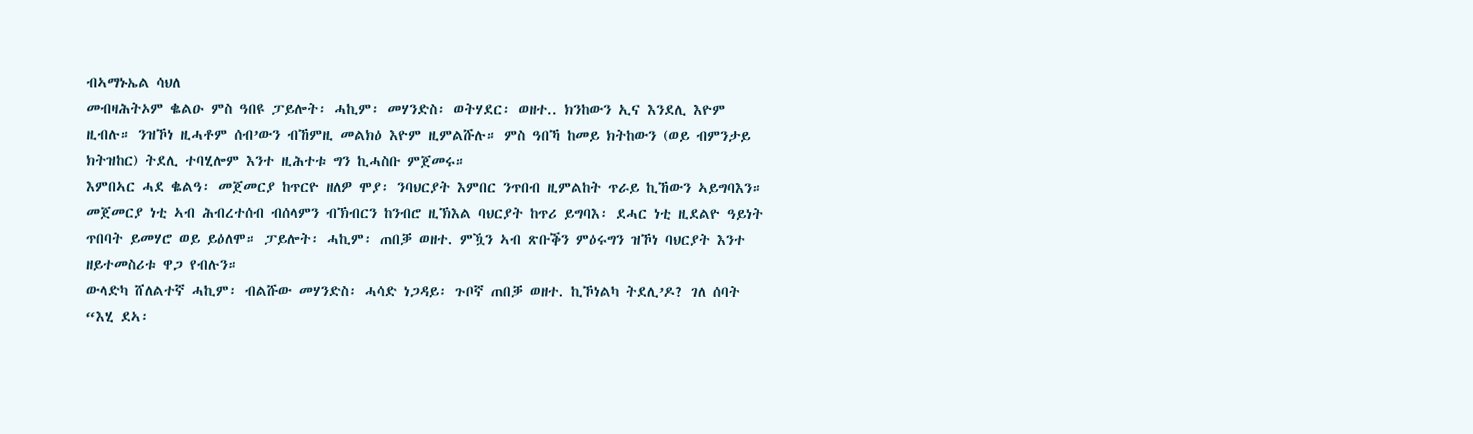ብኣማኑኤል ሳህለ
መብዛሕትኦም ቈልዑ ምስ ዓበዩ ፓይሎት፡ ሓኪም፡ መሃንድስ፡ ወትሃደር፡ ወዘተ.. ክንከውን ኢና እንደሊ እዮም ዚብሉ። ንዝኾነ ዚሓቶም ሰብ’ውን ብኸምዚ መልክዕ እዮም ዚምልሹሉ። ምስ ዓበኻ ከመይ ክትከውን (ወይ ብምንታይ ክትዝከር) ትደሊ ተባሂሎም እንተ ዚሕተቱ ግን ኪሓስቡ ምጀመሩ።
እምበኣር ሓደ ቈልዓ፡ መጀመርያ ከጥርዮ ዘለዎ ሞያ፡ ንባህርያት እምበር ንጥበብ ዚምልከት ጥራይ ኪኸውን ኣይግባእን። መጀመርያ ነቲ ኣብ ሕብረተሰብ ብሰላምን ብኽብርን ከንብሮ ዚኽእል ባህርያት ከጥሪ ይግባእ፡ ደሓር ነቲ ዚደልዮ ዓይነት ጥበባት ይመሃሮ ወይ ይዕለሞ። ፓይሎት፡ ሓኪም፡ ጠበቓ ወዘተ. ምዃን ኣብ ጽቡቕን ምዕሩግን ዝኾነ ባህርያት እንተ ዘይተመስሪቱ ዋጋ የብሉን።
ውላድካ ሸለልተኛ ሓኪም፡ ብልሹው መሃንድስ፡ ሓሳድ ነጋዳይ፡ ጉቦኛ ጠበቓ ወዘተ. ኪኾነልካ ትደሊ’ዶ? ገለ ሰባት “እሂ ደኣ፡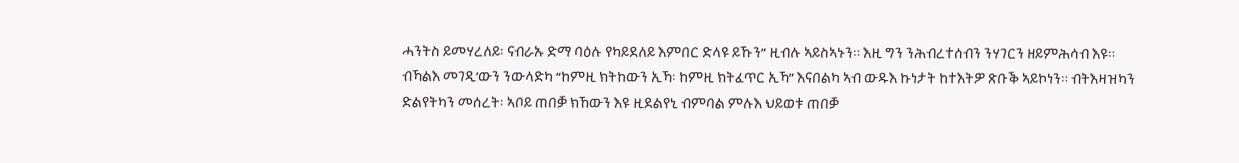ሓንትስ ይመሃረለይ፡ ናብራኡ ድማ ባዕሉ የካይደለይ እምበር ድላዩ ይኹን” ዚብሉ ኣይስኣኑን። እዚ ግን ንሕብረተሰብን ንሃገርን ዘይምሕሳብ እዩ።
ብኻልእ መገዲ’ውን ንውላድካ “ከምዚ ክትከውን ኢኻ፡ ከምዚ ክትፈጥር ኢኻ” እናበልካ ኣብ ውዱእ ኩነታት ከተእትዎ ጽቡቕ ኣይኮነን። ብትእዛዝካን ድልየትካን መሰረት፡ ኣቦይ ጠበቓ ክኸውን እዩ ዚደልየኒ ብምባል ምሉእ ህይወቱ ጠበቓ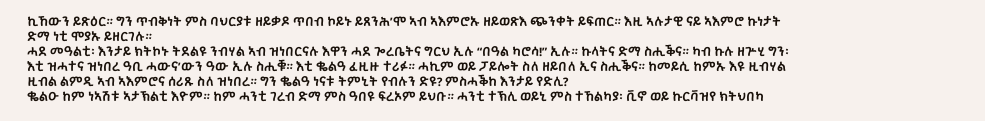ኪኸውን ይጽዕር። ግን ጥብቅነት ምስ ባህርያቱ ዘይቃዶ ጥበብ ኮይኑ ይጸንሕ’ሞ ኣብ ኣእምሮኡ ዘይወጽእ ጭንቀት ይፍጠር። እዚ ኣሉታዊ ናይ ኣእምሮ ኩነታት ድማ ነቲ ሞያኡ ይዘርገሉ።
ሓደ መዓልቲ፡ እንታይ ክትኮኑ ትደልዩ ንብሃል ኣብ ዝነበርናሉ እዋን ሓደ ጐረቤትና ግርህ ኢሉ “በዓል ካሮሳ!” ኢሉ። ኩላትና ድማ ስሒቕና። ካብ ኩሉ ዘጕሂ ግን፡ እቲ ዝሓተና ዝነበረ ዓቢ ሓውና’ውን ዓው ኢሉ ስሒቑ። እቲ ቈልዓ ፈዚዙ ተሪፉ። ሓኪም ወይ ፓይሎት ስለ ዘይበለ ኢና ስሒቕና። ከመይሲ ከምኡ እዩ ዚብሃል ዚብል ልምዲ ኣብ ኣእምሮና ሰሪጹ ስለ ዝነበረ። ግን ቈልዓ ነናቱ ትምኒት የብሉን ድዩ? ምስሓቕከ እንታይ የድሊ?
ቈልዑ ከም ነኣሽቱ ኣታኽልቲ እዮም። ከም ሓንቲ ገረብ ድማ ምስ ዓበዩ ፍረኦም ይህቡ። ሓንቲ ተኽሊ ወይኒ ምስ ተኸልካያ፡ ቪኖ ወይ ኩርቫዝየ ክትህበካ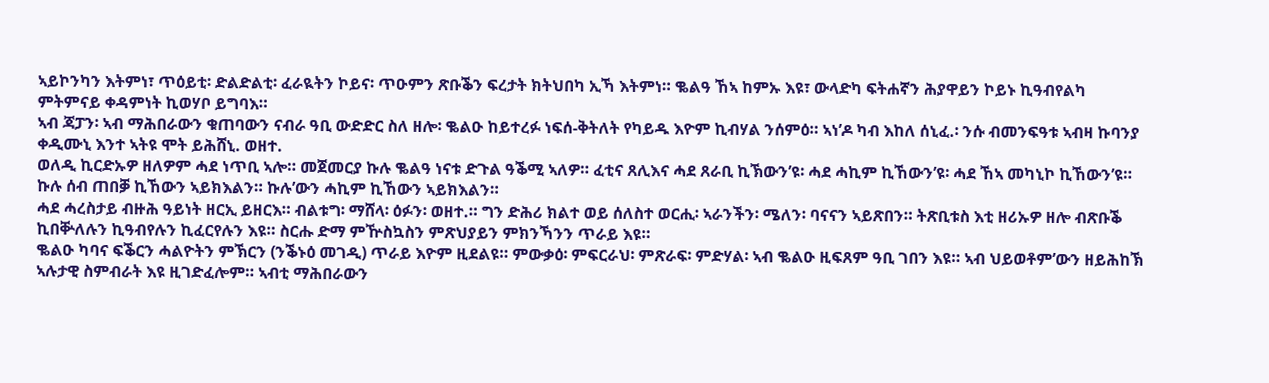ኣይኮንካን እትምነ፣ ጥዕይቲ፡ ድልድልቲ፡ ፈራዪትን ኮይና፡ ጥዑምን ጽቡቕን ፍረታት ክትህበካ ኢኻ እትምነ። ቈልዓ ኸኣ ከምኡ እዩ፣ ውላድካ ፍትሐኛን ሕያዋይን ኮይኑ ኪዓብየልካ ምትምናይ ቀዳምነት ኪወሃቦ ይግባእ።
ኣብ ጃፓን፡ ኣብ ማሕበራውን ቁጠባውን ናብራ ዓቢ ውድድር ስለ ዘሎ፡ ቈልዑ ከይተረፉ ነፍሰ-ቅትለት የካይዱ እዮም ኪብሃል ንሰምዕ። ኣነ’ዶ ካብ እከለ ሰኒፈ.፡ ንሱ ብመንፍዓቱ ኣብዛ ኩባንያ ቀዲሙኒ እንተ ኣትዩ ሞት ይሕሸኒ. ወዘተ.
ወለዲ ኪርድኡዎ ዘለዎም ሓደ ነጥቢ ኣሎ። መጀመርያ ኩሉ ቈልዓ ነናቱ ድጉል ዓቕሚ ኣለዎ። ፈቲና ጸሊእና ሓደ ጸራቢ ኪኽውን’ዩ፡ ሓደ ሓኪም ኪኸውን’ዩ፡ ሓደ ኸኣ መካኒኮ ኪኸውን’ዩ። ኩሉ ሰብ ጠበቓ ኪኸውን ኣይክእልን። ኩሉ’ውን ሓኪም ኪኸውን ኣይክእልን።
ሓደ ሓረስታይ ብዙሕ ዓይነት ዘርኢ ይዘርእ። ብልቱግ፡ ማሸላ፡ ዕፉን፡ ወዘተ.። ግን ድሕሪ ክልተ ወይ ሰለስተ ወርሒ፡ ኣራንችን፡ ሜለን፡ ባናናን ኣይጽበን። ትጽቢቱስ እቲ ዘሪኡዎ ዘሎ ብጽቡቕ ኪበቝለሉን ኪዓብየሉን ኪፈርየሉን እዩ። ስርሑ ድማ ምዅስኳስን ምጽህያይን ምክንኻንን ጥራይ እዩ።
ቈልዑ ካባና ፍቕርን ሓልዮትን ምኽርን (ንቕኑዕ መገዲ) ጥራይ እዮም ዚደልዩ። ምውቃዕ፡ ምፍርራህ፡ ምጽራፍ፡ ምድሃል፡ ኣብ ቈልዑ ዚፍጸም ዓቢ ገበን እዩ። ኣብ ህይወቶም’ውን ዘይሕከኽ ኣሉታዊ ስምብራት እዩ ዚገድፈሎም። ኣብቲ ማሕበራውን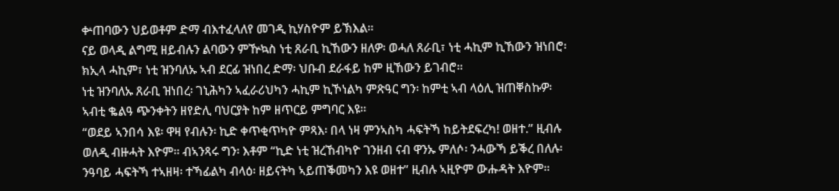ቍጠባውን ህይወቶም ድማ ብእተፈላለየ መገዲ ኪሃስዮም ይኽእል።
ናይ ወላዲ ልግሚ ዘይብሉን ልባውን ምዅኳስ ነቲ ጸራቢ ኪኸውን ዘለዎ፡ ወሓለ ጸራቢ፣ ነቲ ሓኪም ኪኸውን ዝነበሮ፡ ክኢላ ሓኪም፣ ነቲ ዝንባለኡ ኣብ ደርፊ ዝነበረ ድማ፡ ህቡብ ደራፋይ ከም ዚኸውን ይገብሮ።
ነቲ ዝንባለኡ ጸራቢ ዝነበረ፡ ገኒሕካን ኣፈራሪህካን ሓኪም ኪኾነልካ ምጽዓር ግን፡ ከምቲ ኣብ ላዕሊ ዝጠቐስኩዎ፡ ኣብቲ ቈልዓ ጭንቀትን ዘየድሊ ባህርያት ከም ዘጥርይ ምግባር እዩ።
“ወደይ ኣንበሳ እዩ፡ ዋዛ የብሉን፡ ኪድ ቀጥቂጥካዮ ምጻእ፡ በላ ነዛ ምንኣስካ ሓፍትኻ ከይትደፍረካ! ወዘተ.” ዚብሉ ወለዲ ብዙሓት እዮም። ብኣንጻሩ ግን፡ እቶም “ኪድ ነቲ ዝረኸብካዮ ገንዘብ ናብ ዋንኡ ምለሶ፡ ንሓውኻ ይቕረ በለሉ፡ ንዓባይ ሓፍትኻ ተኣዘዛ፡ ተኻፊልካ ብላዕ፡ ዘይናትካ ኣይጠቕመካን እዩ ወዘተ” ዚብሉ ኣዚዮም ውሑዳት እዮም።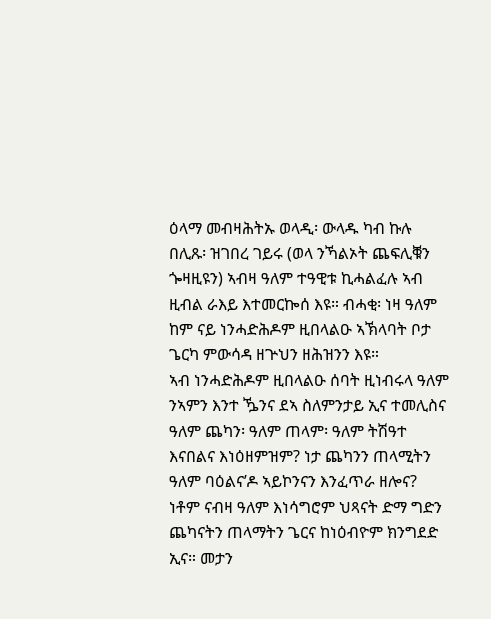ዕላማ መብዛሕትኡ ወላዲ፡ ውላዱ ካብ ኩሉ በሊጹ፡ ዝገበረ ገይሩ (ወላ ንኻልኦት ጨፍሊቑን ጐዛዚዩን) ኣብዛ ዓለም ተዓዊቱ ኪሓልፈሉ ኣብ ዚብል ራእይ እተመርኰሰ እዩ። ብሓቂ፡ ነዛ ዓለም ከም ናይ ነንሓድሕዶም ዚበላልዑ ኣኽላባት ቦታ ጌርካ ምውሳዳ ዘጕህን ዘሕዝንን እዩ።
ኣብ ነንሓድሕዶም ዚበላልዑ ሰባት ዚነብሩላ ዓለም ንኣምን እንተ ዄንና ደኣ ስለምንታይ ኢና ተመሊስና ዓለም ጨካን፡ ዓለም ጠላም፡ ዓለም ትሽዓተ እናበልና እነዕዘምዝም? ነታ ጨካንን ጠላሚትን ዓለም ባዕልና’ዶ ኣይኮንናን እንፈጥራ ዘሎና?
ነቶም ናብዛ ዓለም እነሳግሮም ህጻናት ድማ ግድን ጨካናትን ጠላማትን ጌርና ከነዕብዮም ክንግደድ ኢና። መታን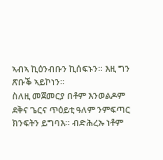ኣብኣ ኪዕንብቡን ኪሰፍኑን። እዚ ግን ጽቡቕ ኣይኮነን።
ስለዚ መጀመርያ በቶም እንወልዶም ደቅና ጌርና ጥዕይቲ ዓለም ንምፍጣር ክንፍትን ይግባእ። ብድሕረኡ ነቶም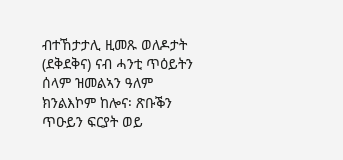ብተኸታታሊ ዚመጹ ወለዶታት (ደቅደቅና) ናብ ሓንቲ ጥዕይትን ሰላም ዝመልኣን ዓለም ክንልእኮም ከሎና፡ ጽቡቕን ጥዑይን ፍርያት ወይ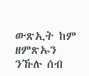ውጽኢት ከም ዘምጽኡን ንኹሉ ሰብ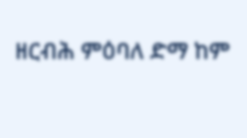ዘርብሕ ምዕባለ ድማ ከም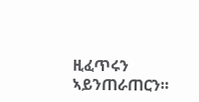ዚፈጥሩን ኣይንጠራጠርን።